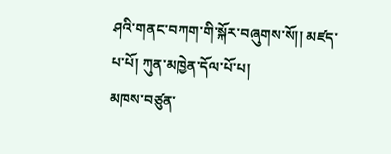ཤའི་གནང་བཀག་གི་སྐོར་བཞུགས་སོ།། མཛད་པ་པོ། ཀུན་མཁྱེན་དོལ་པོ་པ།
མཁས་བཙུན་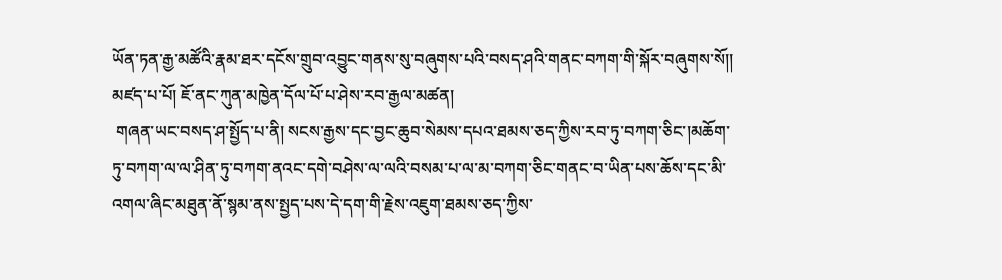ཡོན་ཏན་རྒྱ་མཚོའི་རྣམ་ཐར་དངོས་གྲུབ་འབྱུང་གནས་སུ་བཞུགས་པའི་བསད་ཤའི་གནང་བཀག་གི་སྐོར་བཞུགས་སོ།།
མཛད་པ་པོ། ཇོ་ནང་ཀུན་མཁྱེན་དོལ་པོ་པ་ཤེས་རབ་རྒྱལ་མཚན།
 གཞན་ཡང་བསད་ཤ་སྤྱོད་པ་ནི། སངས་རྒྱས་དང་བྱང་ཆུབ་སེམས་དཔའ་ཐམས་ཅད་ཀྱིས་རབ་ཏུ་བཀག་ཅིང་།མཆོག་ཏུ་བཀག་ལ་ལ་ཤིན་ཏུ་བཀག་ནའང་དགེ་བཤེས་ལ་ལའི་བསམ་པ་ལ་མ་བཀག་ཅིང་གནང་བ་ཡིན་པས་ཆོས་དང་མི་འགལ་ཞིང་མཐུན་ནོ་སྙམ་ནས་སྤྱད་པས་དེ་དག་གི་རྗེས་འཇུག་ཐམས་ཅད་ཀྱིས་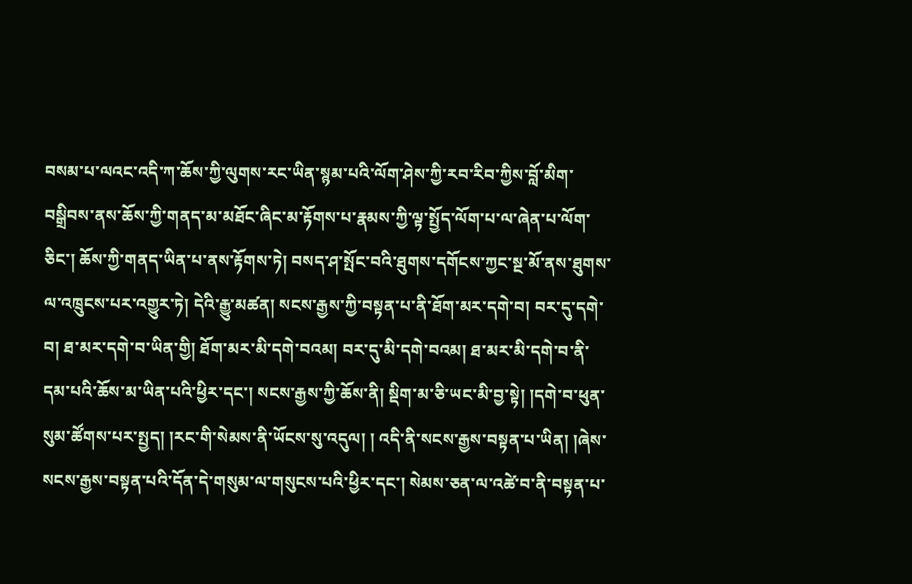བསམ་པ་ལའང་འདི་ཀ་ཆོས་ཀྱི་ལུགས་རང་ཡིན་སྙམ་པའི་ལོག་ཤེས་ཀྱི་རབ་རིབ་ཀྱིས་བློ་མིག་བསྒྲིབས་ནས་ཆོས་ཀྱི་གནད་མ་མཐོང་ཞིང་མ་རྟོགས་པ་རྣམས་ཀྱི་ལྟ་སྤྱོད་ལོག་པ་ལ་ཞེན་པ་ལོག་ཅིང་། ཆོས་ཀྱི་གནད་ཡིན་པ་ནས་རྟོགས་ཏེ། བསད་ཤ་སྤོང་བའི་ཐུགས་དགོངས་ཀྱང་སྔ་མོ་ནས་ཐུགས་ལ་འཁྲུངས་པར་འགྱུར་ཏེ། དེའི་རྒྱུ་མཚན། སངས་རྒྱས་ཀྱི་བསྟན་པ་ནི་ཐོག་མར་དགེ་བ། བར་དུ་དགེ་བ། ཐ་མར་དགེ་བ་ཡིན་གྱི། ཐོག་མར་མི་དགེ་བའམ། བར་དུ་མི་དགེ་བའམ། ཐ་མར་མི་དགེ་བ་ནི་དམ་པའི་ཆོས་མ་ཡིན་པའི་ཕྱིར་དང་། སངས་རྒྱས་ཀྱི་ཆོས་ནི། སྡིག་མ་ཅི་ཡང་མི་བྱ་སྟེ། །དགེ་བ་ཕུན་སུམ་ཚོགས་པར་སྤྱད། །རང་གི་སེམས་ནི་ཡོངས་སུ་འདུལ། ། འདི་ནི་སངས་རྒྱས་བསྟན་པ་ཡིན། །ཞེས་སངས་རྒྱས་བསྟན་པའི་དོན་དེ་གསུམ་ལ་གསུངས་པའི་ཕྱིར་དང་། སེམས་ཅན་ལ་འཚེ་བ་ནི་བསྟན་པ་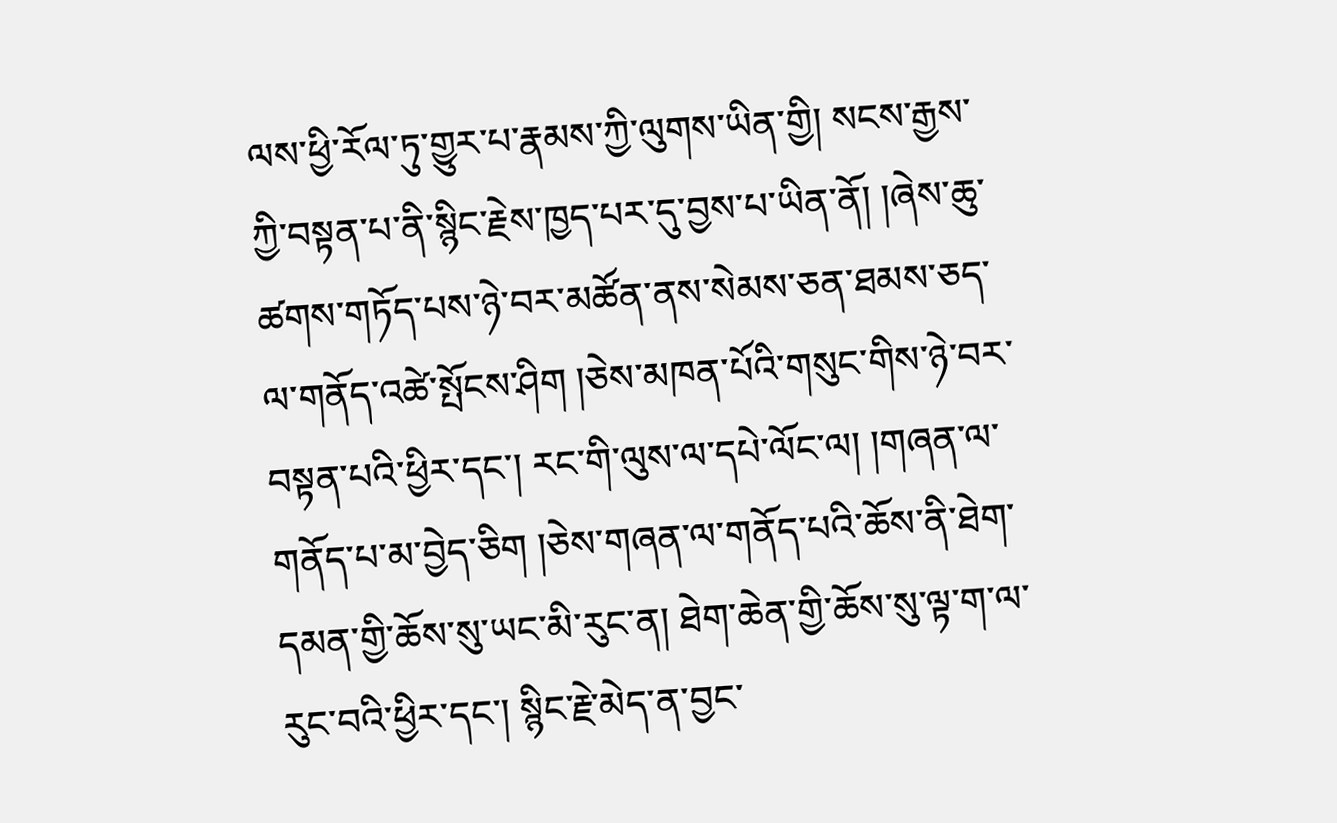ལས་ཕྱི་རོལ་ཏུ་གྱུར་པ་རྣམས་ཀྱི་ལུགས་ཡིན་གྱི། སངས་རྒྱས་ཀྱི་བསྟན་པ་ནི་སྙིང་རྗེས་ཁྱད་པར་དུ་བྱས་པ་ཡིན་ནོ། །ཞེས་ཆུ་ཚགས་གཏོད་པས་ཉེ་བར་མཚོན་ནས་སེམས་ཅན་ཐམས་ཅད་ལ་གནོད་འཚེ་སྤོངས་ཤིག །ཅེས་མཁན་པོའི་གསུང་གིས་ཉེ་བར་བསྟན་པའི་ཕྱིར་དང་། རང་གི་ལུས་ལ་དཔེ་ལོང་ལ། །གཞན་ལ་གནོད་པ་མ་བྱེད་ཅིག །ཅེས་གཞན་ལ་གནོད་པའི་ཆོས་ནི་ཐེག་དམན་གྱི་ཆོས་སུ་ཡང་མི་རུང་ན། ཐེག་ཆེན་གྱི་ཆོས་སུ་ལྟ་ག་ལ་རུང་བའི་ཕྱིར་དང་། སྙིང་རྗེ་མེད་ན་བྱང་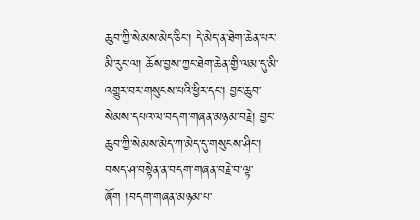ཆུབ་ཀྱི་སེམས་མེད་ཅིང་། དེ་མེད་ན་ཐེག་ཆེན་པར་མི་རུང་ལ། ཆོས་བྱས་ཀྱང་ཐེག་ཆེན་གྱི་ལམ་དུ་མི་འགྱུར་བར་གསུངས་པའི་ཕྱིར་དང་། བྱང་ཆུབ་སེམས་དཔའ་ལ་བདག་གཞན་མཉམ་བརྗེ། བྱང་ཆུབ་ཀྱི་སེམས་མེད་ཀ་མེད་དུ་གསུངས་ཤིང་། བསད་ཤ་བསྟེན་ན་བདག་གཞན་བརྗེ་བ་ལྟ་ཞོག །བདག་གཞན་མཉམ་པ་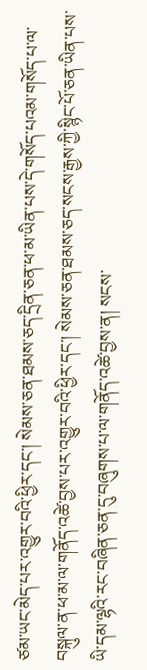ཙམ་ཡང་མེད་པར་འགྱུར་བའི་ཕྱིར་དང་། སེམས་ཅན་ཐམས་ཅད་དྲིན་ཅན་ཕ་མ་ཡིན་པས་དེ་གསོད་པའམ་གསོད་པ་ལ་བསྐུལ་ན་ཕ་མ་ལ་གནོད་འཚེ་བྱས་པར་འགྱུར་བའི་ཕྱིར་དང་། སེམས་ཅན་ཐམས་ཅད་སངས་རྒྱས་ཀྱི་སྙིང་པོ་ཅན་ཡིན་པས་ཡི་དམ་ལྷའི་རང་བཞིན་ཅན་དུ་བཞུགས་པ་ལ་གནོད་འཚེ་བྱས་ན། སངས་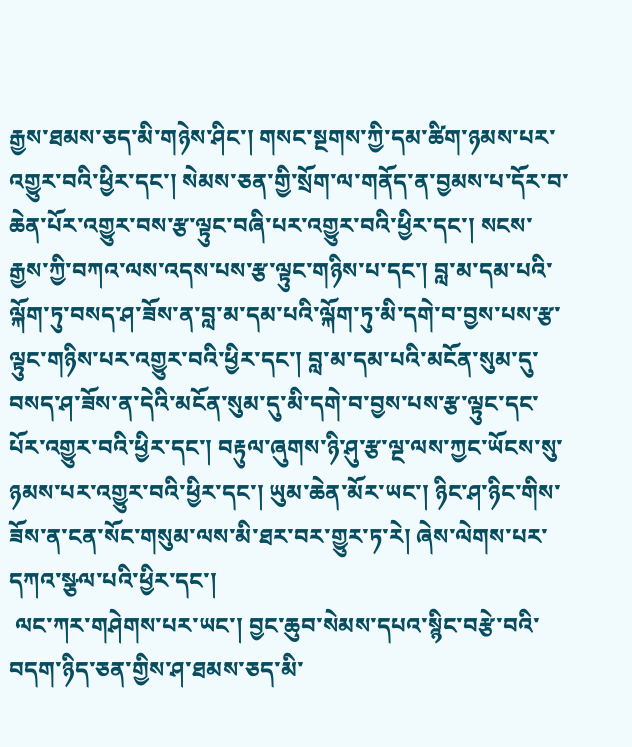རྒྱས་ཐམས་ཅད་མི་གཉེས་ཤིང་། གསང་སྔགས་ཀྱི་དམ་ཚིག་ཉམས་པར་འགྱུར་བའི་ཕྱིར་དང་། སེམས་ཅན་གྱི་སྲོག་ལ་གནོད་ན་བྱམས་པ་དོར་བ་ཆེན་པོར་འགྱུར་བས་རྩ་ལྟུང་བཞི་པར་འགྱུར་བའི་ཕྱིར་དང་། སངས་རྒྱས་ཀྱི་བཀའ་ལས་འདས་པས་རྩ་ལྟུང་གཉིས་པ་དང་། བླ་མ་དམ་པའི་ལྐོག་ཏུ་བསད་ཤ་ཟོས་ན་བླ་མ་དམ་པའི་ལྐོག་ཏུ་མི་དགེ་བ་བྱས་པས་རྩ་ལྟུང་གཉིས་པར་འགྱུར་བའི་ཕྱིར་དང་། བླ་མ་དམ་པའི་མངོན་སུམ་དུ་བསད་ཤ་ཟོས་ན་དེའི་མངོན་སུམ་དུ་མི་དགེ་བ་བྱས་པས་རྩ་ལྟུང་དང་པོར་འགྱུར་བའི་ཕྱིར་དང་། བརྟུལ་ཞུགས་ཉི་ཤུ་རྩ་ལྔ་ལས་ཀྱང་ཡོངས་སུ་ཉམས་པར་འགྱུར་བའི་ཕྱིར་དང་། ཡུམ་ཆེན་མོར་ཡང་། ཉིང་ཤ་ཉིང་གིས་ཟོས་ན་ངན་སོང་གསུམ་ལས་མི་ཐར་བར་གྱུར་ཏ་རེ། ཞེས་ལེགས་པར་དཀའ་སྩལ་པའི་ཕྱིར་དང་།
 ལང་ཀར་གཤེགས་པར་ཡང་། བྱང་ཆུབ་སེམས་དཔའ་སྙིང་བརྩེ་བའི་བདག་ཉིད་ཅན་གྱིས་ཤ་ཐམས་ཅད་མི་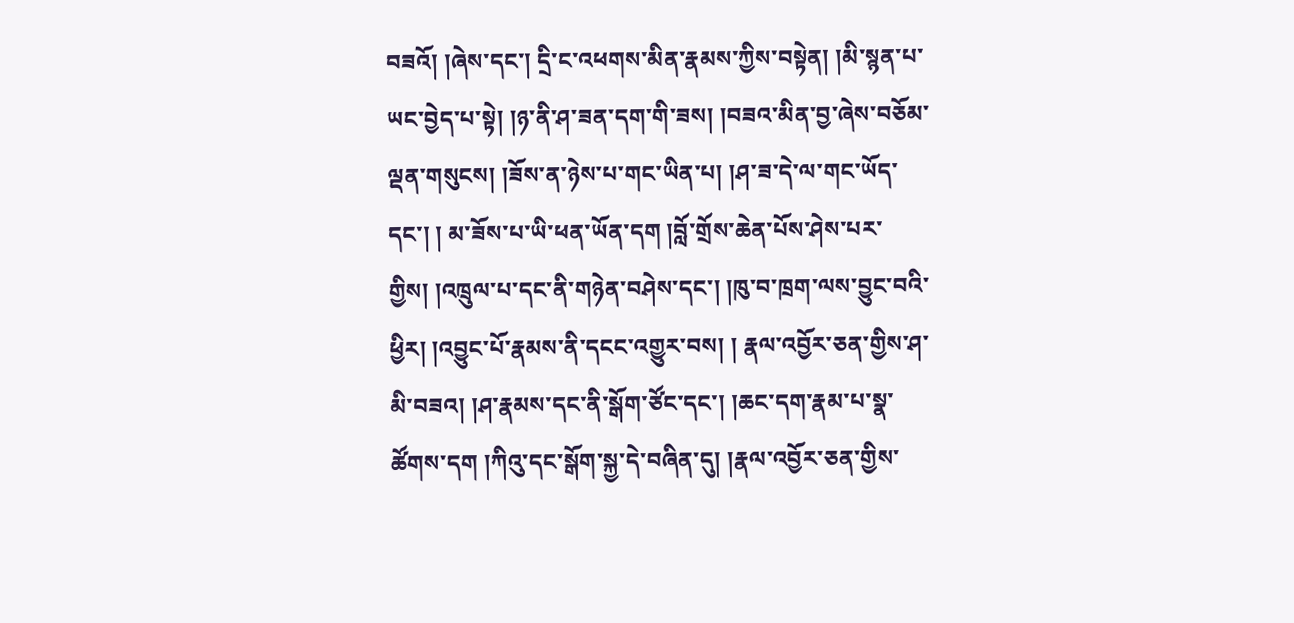བཟའོ། །ཞེས་དང་། དྲི་ང་འཕགས་མིན་རྣམས་ཀྱིས་བསྟེན། །མི་སྙན་པ་ཡང་བྱེད་པ་སྟེ། །ཉ་ནི་ཤ་ཟན་དག་གི་ཟས། །བཟའ་མིན་བྱ་ཞེས་བཅོམ་ལྡན་གསུངས། །ཟོས་ན་ཉེས་པ་གང་ཡིན་པ། །ཤ་ཟ་དེ་ལ་གང་ཡོད་དང་། ། མ་ཟོས་པ་ཡི་ཕན་ཡོན་དག །བློ་གྲོས་ཆེན་པོས་ཤེས་པར་གྱིས། །འཁྲུལ་པ་དང་ནི་གཉེན་བཤེས་དང་། །ཁུ་བ་ཁྲག་ལས་བྱུང་བའི་ཕྱིར། །འབྱུང་པོ་རྣམས་ནི་དངང་འགྱུར་བས། ། རྣལ་འབྱོར་ཅན་གྱིས་ཤ་མི་བཟའ། །ཤ་རྣམས་དང་ནི་སྒོག་ཙོང་དང་། །ཆང་དག་རྣམ་པ་སྣ་ཚོགས་དག །ཀིའུ་དང་སྒོག་སྐྱ་དེ་བཞིན་དུ། །རྣལ་འབྱོར་ཅན་གྱིས་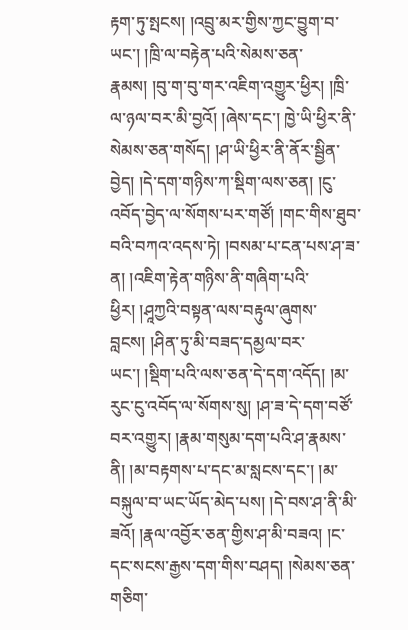རྟག་ཏུ་སྤངས། །འབྲུ་མར་གྱིས་ཀྱང་བྱུག་བ་ཡང་། །ཁྲི་ལ་བརྟེན་པའི་སེམས་ཅན་རྣམས། །བུ་ག་བུ་གར་འཇིག་འགྱུར་ཕྱིར། །ཁྲི་ལ་ཉལ་བར་མི་བྱའོ། །ཞེས་དང་། ཁྱེ་ཡི་ཕྱིར་ནི་སེམས་ཅན་གསོད། །ཤ་ཡི་ཕྱིར་ནི་ནོར་སྦྱིན་བྱེད། །དེ་དག་གཉིས་ཀ་སྡིག་ལས་ཅན། །ངུ་འབོད་བྱེད་ལ་སོགས་པར་གཙོ། །གང་གིས་ཐུབ་བའི་བཀའ་འདས་ཏེ། །བསམ་པ་ངན་པས་ཤ་ཟ་ན། །འཇིག་རྟེན་གཉིས་ནི་གཞིག་པའི་ཕྱིར། །ཤཱཀྱའི་བསྟན་ལས་བརྟུལ་ཞུགས་བླངས། །ཤིན་ཏུ་མི་བཟད་དམྱལ་བར་ཡང་། །སྡིག་པའི་ལས་ཅན་དེ་དག་འདོད། །མ་རུང་ངུ་འབོད་ལ་སོགས་སུ། །ཤ་ཟ་དེ་དག་བཙོ་བར་འགྱུར། །རྣམ་གསུམ་དག་པའི་ཤ་རྣམས་ནི། །མ་བརྟགས་པ་དང་མ་སླངས་དང་། །མ་བསྐུལ་བ་ཡང་ཡོད་མེད་པས། །དེ་བས་ཤ་ནི་མི་ཟའོ། །རྣལ་འབྱོར་ཅན་གྱིས་ཤ་མི་བཟའ། །ང་དང་སངས་རྒྱས་དག་གིས་བཤད། །སེམས་ཅན་གཅིག་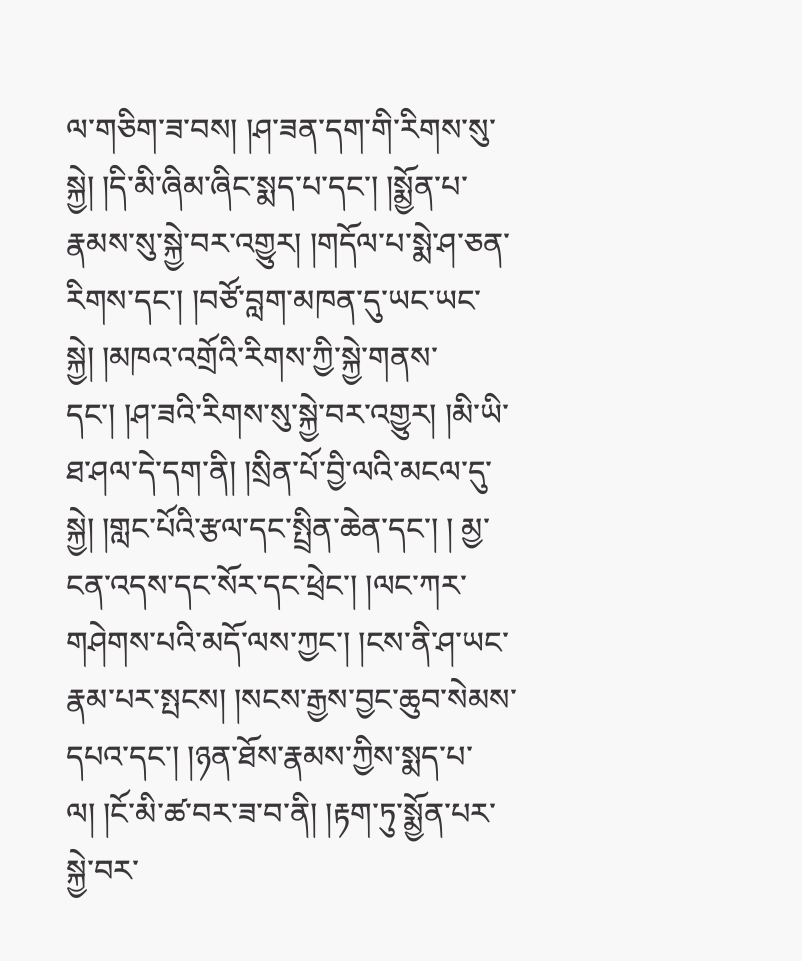ལ་གཅིག་ཟ་བས། །ཤ་ཟན་དག་གི་རིགས་སུ་སྐྱེ། །དི་མི་ཞིམ་ཞིང་སྨད་པ་དང་། །སྨྱོན་པ་རྣམས་སུ་སྐྱེ་བར་འགྱུར། །གདོལ་པ་སྨེ་ཤ་ཅན་རིགས་དང་། །བཙོ་བླག་མཁན་དུ་ཡང་ཡང་སྐྱེ། །མཁའ་འགྲོའི་རིགས་ཀྱི་སྐྱེ་གནས་དང་། །ཤ་ཟའི་རིགས་སུ་སྐྱེ་བར་འགྱུར། །མི་ཡི་ཐ་ཤལ་དེ་དག་ནི། །སྲིན་པོ་བྱི་ལའི་མངལ་དུ་སྐྱེ། །གླང་པོའི་རྩལ་དང་སྤྲིན་ཆེན་དང་། ། མྱ་ངན་འདས་དང་སོར་དང་ཕྲེང་། །ལང་ཀར་གཤེགས་པའི་མདོ་ལས་ཀྱང་། །ངས་ནི་ཤ་ཡང་རྣམ་པར་སྤངས། །སངས་རྒྱས་བྱང་ཆུབ་སེམས་དཔའ་དང་། །ཉན་ཐོས་རྣམས་ཀྱིས་སྨད་པ་ལ། །ངོ་མི་ཚ་བར་ཟ་བ་ནི། །རྟག་ཏུ་སྨྱོན་པར་སྐྱེ་བར་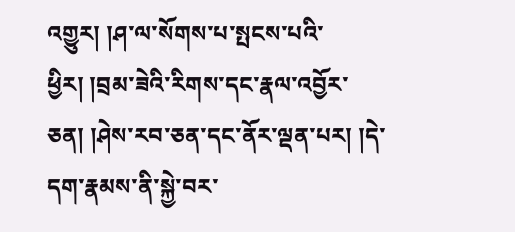འགྱུར། །ཤ་ལ་སོགས་པ་སྤངས་པའི་ཕྱིར། །བྲམ་ཟེའི་རིགས་དང་རྣལ་འབྱོར་ཅན། །ཤེས་རབ་ཅན་དང་ནོར་ལྡན་པར། །དེ་དག་རྣམས་ནི་སྐྱེ་བར་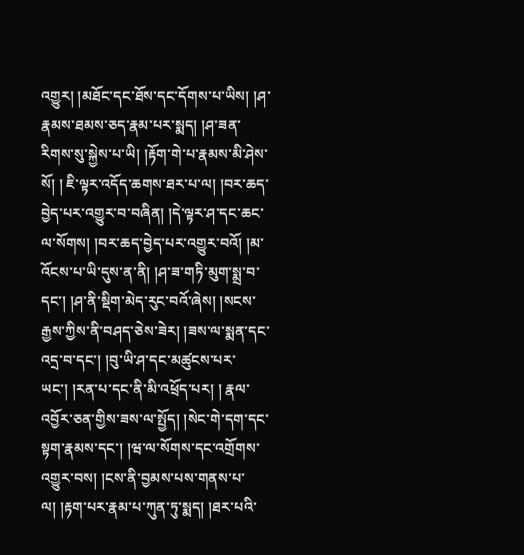འགྱུར། །མཐོང་དང་ཐོས་དང་དོགས་པ་ཡིས། །ཤ་རྣམས་ཐམས་ཅད་རྣམ་པར་སྨད། །ཤ་ཟན་རིགས་སུ་སྐྱེས་པ་ཡི། །རྟོག་གེ་པ་རྣམས་མི་ཤེས་སོ། ། ཇི་ལྟར་འདོད་ཆགས་ཐར་པ་ལ། །བར་ཆད་བྱེད་པར་འགྱུར་བ་བཞིན། །དེ་ལྟར་ཤ་དང་ཆང་ལ་སོགས། །བར་ཆད་བྱེད་པར་འགྱུར་བའོ། །མ་འོངས་པ་ཡི་དུས་ན་ནི། །ཤ་ཟ་གཏི་མུག་སྨྲ་བ་དང་། །ཤ་ནི་སྡིག་མེད་རུང་བའོ་ཞེས། །སངས་རྒྱས་ཀྱིས་ནི་བཤད་ཅེས་ཟེར། །ཟས་ལ་སྨན་དང་འདྲ་བ་དང་། །བུ་ཡི་ཤ་དང་མཚུངས་པར་ཡང་། །རན་པ་དང་ནི་མི་འཕྲོད་པར། ། རྣལ་འབྱོར་ཅན་གྱིས་ཟས་ལ་སྤྱོད། །སེང་གེ་དག་དང་སྟག་རྣམས་དང་། །ཝ་ལ་སོགས་དང་འགྲོགས་འགྱུར་བས། །ངས་ནི་བྱམས་པས་གནས་པ་ལ། །རྟག་པར་རྣམ་པ་ཀུན་ཏུ་སྨད། །ཐར་པའི་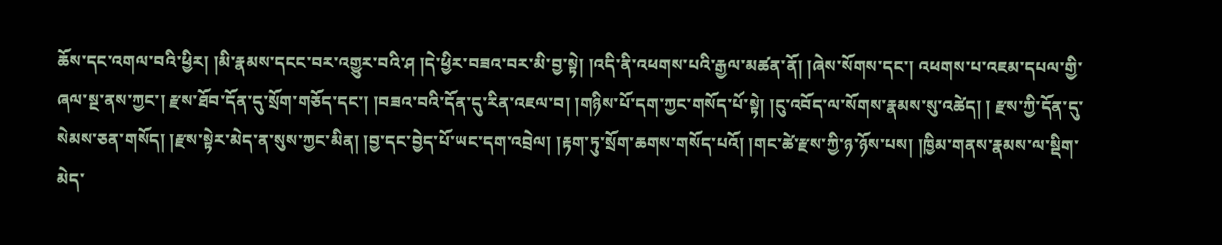ཆོས་དང་འགལ་བའི་ཕྱིར། །མི་རྣམས་དངང་བར་འགྱུར་བའི་ཤ །དེ་ཕྱིར་བཟའ་བར་མི་བྱ་སྟེ། །འདི་ནི་འཕགས་པའི་རྒྱལ་མཚན་ནོ། །ཞེས་སོགས་དང་། འཕགས་པ་འཇམ་དཔལ་གྱི་ཞལ་སྔ་ནས་ཀྱང་། རྫས་ཐོབ་དོན་དུ་སྲོག་གཅོད་དང་། །བཟའ་བའི་དོན་དུ་རིན་འཇལ་བ། །གཉིས་པོ་དག་ཀྱང་གསོད་པོ་སྟེ། །ངུ་འབོད་ལ་སོགས་རྣམས་སུ་འཚེད། ། རྫས་ཀྱི་དོན་དུ་སེམས་ཅན་གསོད། །རྫས་སྟེར་མེད་ན་སུས་ཀྱང་མིན། །བྱ་དང་བྱེད་པོ་ཡང་དག་འབྲེལ། །རྟག་ཏུ་སྲོག་ཆགས་གསོད་པའོ། །གང་ཚེ་རྫས་ཀྱི་ཉ་ཉོས་པས། །ཁྱིམ་གནས་རྣམས་ལ་སྡིག་མེད་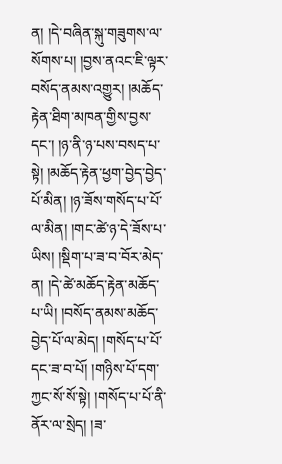ན། །དེ་བཞིན་སྐུ་གཟུགས་ལ་སོགས་པ། །བྱས་ནའང་ཇི་ལྟར་བསོད་ནམས་འགྱུར། །མཆོད་རྟེན་ཐིག་མཁན་གྱིས་བྱས་དང་། །ཉ་ནི་ཉ་པས་བསད་པ་སྟེ། །མཆོད་རྟེན་ཕྱག་བྱེད་བྱེད་པོ་མིན། །ཉ་ཟོས་གསོད་པ་པོ་ལ་མིན། །གང་ཚེ་ཉ་དེ་ཟོས་པ་ཡིས། །སྡིག་པ་ཟ་བ་བོར་མེད་ན། །དེ་ཚེ་མཆོད་རྟེན་མཆོད་པ་ཡི། །བསོད་ནམས་མཆོད་བྱེད་པོ་ལ་མེད། །གསོད་པ་པོ་དང་ཟ་བ་པོ། །གཉིས་པོ་དག་ཀྱང་སོ་སོ་སྟེ། །གསོད་པ་པོ་ནི་ནོར་ལ་སྲེད། །ཟ་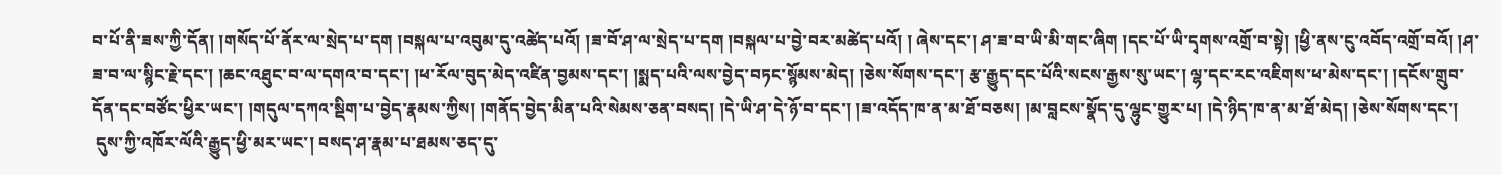བ་པོ་ནི་ཟས་ཀྱི་དོན། །གསོད་པོ་ནོར་ལ་སྲེད་པ་དག །བསྐལ་པ་འབུམ་དུ་འཚེད་པའོ། །ཟ་བོ་ཤ་ལ་སྲེད་པ་དག །བསྐལ་པ་བྱེ་བར་མཚེད་པའོ། ། ཞེས་དང་། ཤ་ཟ་བ་ཡི་མི་གང་ཞིག །དང་པོ་ཡི་དྭགས་འགྲོ་བ་སྟེ། །ཕྱི་ནས་ངུ་འབོད་འགྲོ་བའོ། །ཤ་ཟ་བ་ལ་སྙིང་རྗེ་དང་། །ཆང་འཐུང་བ་ལ་དགའ་བ་དང་། །ཕ་རོལ་བུད་མེད་འཛིན་བྱམས་དང་། །སྨད་པའི་ལས་བྱེད་བཏང་སྙོམས་མེད། །ཅེས་སོགས་དང་། རྩ་རྒྱུད་དང་པོའི་སངས་རྒྱས་སུ་ཡང་། ལྷ་དང་རང་འཇིགས་ཕ་མེས་དང་། །དངོས་གྲུབ་དོན་དང་བཙོང་ཕྱིར་ཡང་། །གདུལ་དཀའ་སྡིག་པ་བྱེད་རྣམས་ཀྱིས། །གནོད་བྱེད་མིན་པའི་སེམས་ཅན་བསད། །དེ་ཡི་ཤ་དེ་ཉོ་བ་དང་། །ཟ་འདོད་ཁ་ན་མ་ཐོ་བཅས། །མ་བླངས་སྣོད་དུ་ལྷུང་གྱུར་པ། །དེ་ཉིད་ཁ་ན་མ་ཐོ་མེད། །ཅེས་སོགས་དང་།
 དུས་ཀྱི་འཁོར་ལོའི་རྒྱུད་ཕྱི་མར་ཡང་། བསད་ཤ་རྣམ་པ་ཐམས་ཅད་དུ་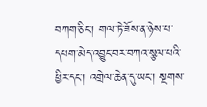བཀག་ཅིང་། གལ་ཏེ་ཟོས་ན་ཉེས་པ་དཔག་མེད་འབྱུང་བར་བཀའ་སྩལ་པའི་ཕྱིར་དང་། འགྲེལ་ཆེན་དུ་ཡང་། སྔགས་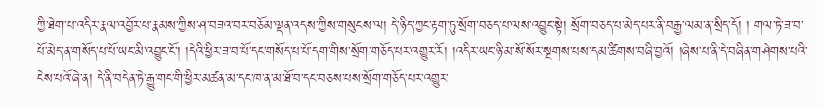ཀྱི་ཐེག་པ་འདིར་རྣལ་འབྱོར་པ་རྣམས་ཀྱིས་ཤ་བཟའ་བར་བཅོམ་ལྡན་འདས་ཀྱིས་གསུངས་ལ། དེ་ཉིད་ཀྱང་རྟག་ཏུ་སྲོག་བཅད་པ་ལས་འབྱུང་སྟེ། སྲོག་བཅད་པ་མེད་པར་ནི་བརྒྱ་ལམ་ན་སྲིད་དོ། ། གལ་ཏེ་ཟ་བ་པོ་མེད་ན་གསོད་པ་པོ་ཡང་མི་འབྱུང་ངོ་། །དེའི་ཕྱིར་ཟ་བ་པོ་དང་གསོད་པ་པོ་དག་གིས་སྲོག་གཅོད་པར་འགྱུར་རོ། །འདིར་ཡང་ཉི་མ་སོ་སོར་སྔགས་པས་དམ་ཚིགས་བཞི་བྱའོ། །ཞེས་པ་ནི་དེ་བཞིན་གཤེགས་པའི་ངེས་པའོ་ཞེ་ན། དེ་ནི་བདེན་ཏེ་རྒྱུ་གང་གི་ཕྱིར་མཚན་མ་དང་ཁ་ན་མ་ཐོ་བ་དང་བཅས་པས་སྲོག་གཅོད་པར་འགྱུར་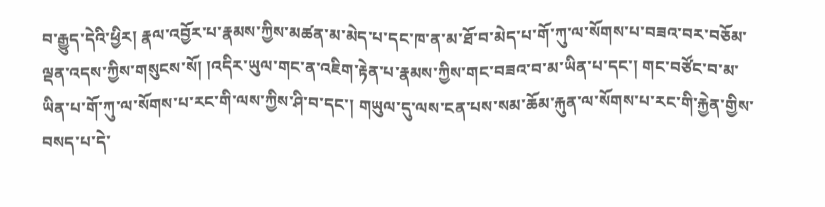བ་རྒྱུད་དེའི་ཕྱིར། རྣལ་འབྱོར་པ་རྣམས་ཀྱིས་མཚན་མ་མེད་པ་དང་ཁ་ན་མ་ཐོ་བ་མེད་པ་གོ་ཀུ་ལ་སོགས་པ་བཟའ་བར་བཅོམ་ལྡན་འདས་ཀྱིས་གསུངས་སོ། །འདིར་ཡུལ་གང་ན་འཇིག་རྟེན་པ་རྣམས་ཀྱིས་གང་བཟའ་བ་མ་ཡིན་པ་དང་། གང་བཙོང་བ་མ་ཡིན་པ་གོ་ཀུ་ལ་སོགས་པ་རང་གི་ལས་ཀྱིས་ཤི་བ་དང་། གཡུལ་དུ་ལས་ངན་པས་སམ་ཆོམ་རྐུན་ལ་སོགས་པ་རང་གི་རྐྱེན་གྱིས་བསད་པ་དེ་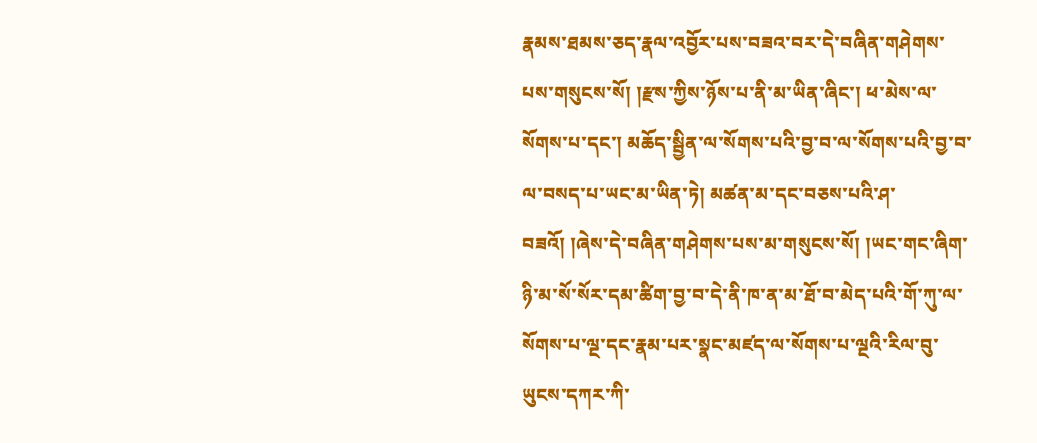རྣམས་ཐམས་ཅད་རྣལ་འབྱོར་པས་བཟའ་བར་དེ་བཞིན་གཤེགས་པས་གསུངས་སོ། །རྫས་ཀྱིས་ཉོས་པ་ནི་མ་ཡིན་ཞིང་། ཕ་མེས་ལ་སོགས་པ་དང་། མཆོད་སྦྱིན་ལ་སོགས་པའི་བྱ་བ་ལ་སོགས་པའི་བྱ་བ་ལ་བསད་པ་ཡང་མ་ཡིན་ཏེ། མཚན་མ་དང་བཅས་པའི་ཤ་བཟའོ། །ཞེས་དེ་བཞིན་གཤེགས་པས་མ་གསུངས་སོ། །ཡང་གང་ཞིག་ཉི་མ་སོ་སོར་དམ་ཚིག་བྱ་བ་དེ་ནི་ཁ་ན་མ་ཐོ་བ་མེད་པའི་གོ་ཀུ་ལ་སོགས་པ་ལྔ་དང་རྣམ་པར་སྣང་མཛད་ལ་སོགས་པ་ལྔའི་རིལ་བུ་ཡུངས་དཀར་ཀི་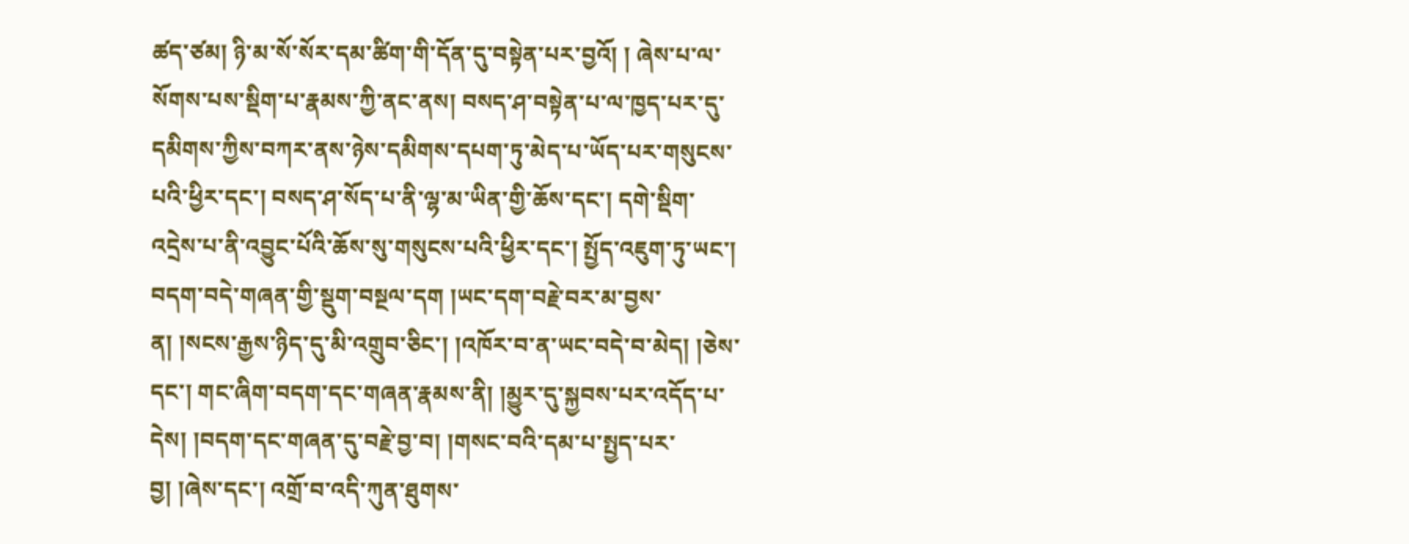ཚད་ཙམ། ཉི་མ་སོ་སོར་དམ་ཚིག་གི་དོན་དུ་བསྟེན་པར་བྱའོ། ། ཞེས་པ་ལ་སོགས་པས་སྡིག་པ་རྣམས་ཀྱི་ནང་ནས། བསད་ཤ་བསྟེན་པ་ལ་ཁྱད་པར་དུ་དམིགས་ཀྱིས་བཀར་ནས་ཉེས་དམིགས་དཔག་ཏུ་མེད་པ་ཡོད་པར་གསུངས་པའི་ཕྱིར་དང་། བསད་ཤ་སོད་པ་ནི་ལྷ་མ་ཡིན་གྱི་ཆོས་དང་། དགེ་སྡིག་འདྲེས་པ་ནི་འབྱུང་པོའི་ཆོས་སུ་གསུངས་པའི་ཕྱིར་དང་། སྤྱོད་འཇུག་ཏུ་ཡང་། བདག་བདེ་གཞན་གྱི་སྡུག་བསྔལ་དག །ཡང་དག་བརྗེ་བར་མ་བྱས་ན། །སངས་རྒྱས་ཉིད་དུ་མི་འགྲུབ་ཅིང་། །འཁོར་བ་ན་ཡང་བདེ་བ་མེད། །ཅེས་དང་། གང་ཞིག་བདག་དང་གཞན་རྣམས་ནི། །མྱུར་དུ་སྐྱབས་པར་འདོད་པ་དེས། །བདག་དང་གཞན་དུ་བརྗེ་བྱ་བ། །གསང་བའི་དམ་པ་སྤྱད་པར་བྱ། །ཞེས་དང་། འགྲོ་བ་འདི་ཀུན་ཐུགས་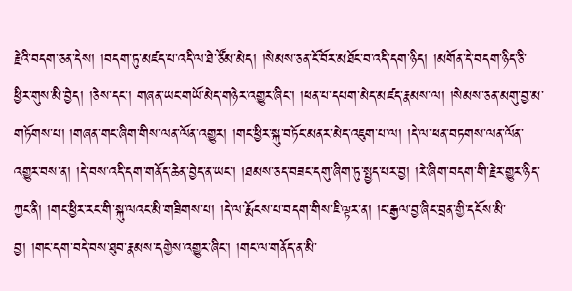རྗེའི་བདག་ཅན་དེས། །བདག་ཏུ་མཛད་པ་འདི་ལ་ཐེ་ཙོམ་མེད། །སེམས་ཅན་ངོ་བོར་མཐོང་བ་འདི་དག་ཉིད། །མགོན་དེ་བདག་ཉིད་ཅི་ཕྱིར་གུས་མི་བྱེད། །ཅེས་དང་། གཞན་ཡང་གཡོ་མེད་གཉེར་འགྱུར་ཞིང་། །ཕན་པ་དཔག་མེད་མཛད་རྣམས་ལ། །སེམས་ཅན་མགུ་བྱ་མ་གཏོགས་པ། །གཞན་གང་ཞིག་གིས་ལན་ལོན་འགྱུར། །གང་ཕྱིར་སྐུ་བཏོང་མནར་མེད་འཇུག་པ་ལ། །དེ་ལ་ཕན་བཏགས་ལན་ལོན་འགྱུར་བས་ན། །དེ་བས་འདི་དག་གནོད་ཆེན་བྱེད་ན་ཡང་། །ཐམས་ཅད་བཟང་དགུ་ཞིག་ཏུ་སྤྱད་པར་བྱ། །རེ་ཞིག་བདག་གི་རྗེར་གྱུར་ཉིད་ཀྱང་ནི། །གང་ཕྱིར་རང་གི་སྐུ་ལའང་མི་གཟིགས་པ། །དེ་ལ་རྨོངས་པ་བདག་གིས་ཇི་ལྟར་ན། །ང་རྒྱལ་བྱ་ཞིང་བྲན་གྱི་དངོས་མི་བྱ། །གང་དག་བདེ་བས་ཐུབ་རྣམས་དགྱེས་འགྱུར་ཞིང་། །གང་ལ་གནོད་ན་མི་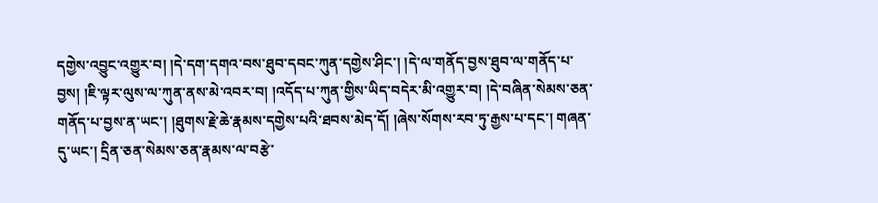དགྱེས་འབྱུང་འགྱུར་བ། །དེ་དག་དགའ་བས་ཐུབ་དབང་ཀུན་དགྱེས་ཤིང་། །དེ་ལ་གནོད་བྱས་ཐུབ་ལ་གནོད་པ་བྱས། །ཇི་ལྟར་ལུས་ལ་ཀུན་ནས་མེ་འབར་བ། །འདོད་པ་ཀུན་གྱིས་ཡིད་བདེར་མི་འགྱུར་བ། །དེ་བཞིན་སེམས་ཅན་གནོད་པ་བྱས་ན་ཡང་། །ཐུགས་རྗེ་ཆེ་རྣམས་དགྱེས་པའི་ཐབས་མེད་དོ། །ཞེས་སོགས་རབ་ཏུ་རྒྱས་པ་དང་། གཞན་དུ་ཡང་། དྲིན་ཅན་སེམས་ཅན་རྣམས་ལ་བརྩེ་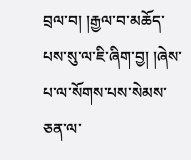བྲལ་བ། །རྒྱལ་བ་མཆོད་པས་སུ་ལ་ཇི་ཞིག་བྱ། །ཞེས་པ་ལ་སོགས་པས་སེམས་ཅན་ལ་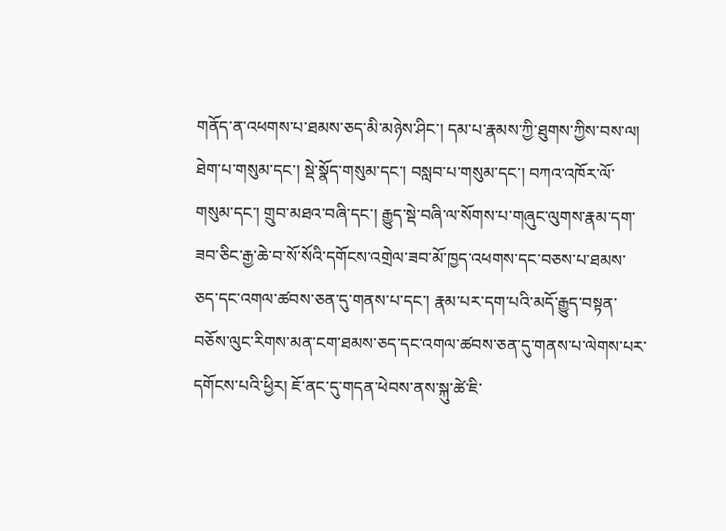གནོད་ན་འཕགས་པ་ཐམས་ཅད་མི་མཉེས་ཤིང་། དམ་པ་རྣམས་ཀྱི་ཐུགས་ཀྱིས་བས་ལ། ཐེག་པ་གསུམ་དང་། སྡེ་སྣོད་གསུམ་དང་། བསླབ་པ་གསུམ་དང་། བཀའ་འཁོར་ལོ་གསུམ་དང་། གྲུབ་མཐའ་བཞི་དང་། རྒྱུད་སྡེ་བཞི་ལ་སོགས་པ་གཞུང་ལུགས་རྣམ་དག་ཟབ་ཅིང་རྒྱ་ཆེ་བ་སོ་སོའི་དགོངས་འགྲེལ་ཟབ་མོ་ཁྱད་འཕགས་དང་བཅས་པ་ཐམས་ཅད་དང་འགལ་ཚབས་ཅན་དུ་གནས་པ་དང་། རྣམ་པར་དག་པའི་མདོ་རྒྱུད་བསྟན་བཅོས་ལུང་རིགས་མན་ངག་ཐམས་ཅད་དང་འགལ་ཚབས་ཅན་དུ་གནས་པ་ལེགས་པར་དགོངས་པའི་ཕྱིར། ཇོ་ནང་དུ་གདན་ཕེབས་ནས་སྐུ་ཚེ་ཇི་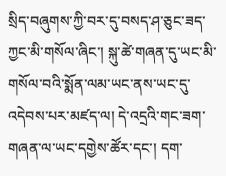སྲིད་བཞུགས་ཀྱི་བར་དུ་བསད་ཤ་ཅུང་ཟད་ཀྱང་མི་གསོལ་ཞིང་། སྐུ་ཚེ་གཞན་དུ་ཡང་མི་གསོལ་བའི་སྨོན་ལམ་ཡང་ནས་ཡང་དུ་འདེབས་པར་མཛད་ལ། དེ་འདྲའི་གང་ཟག་གཞན་ལ་ཡང་དགྱེས་ཚོར་དང་། དག་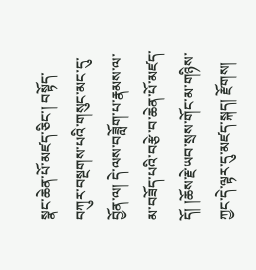སྣང་ཆེན་པོ་མཛད་ཅིང་། བསྟོད་བཀུར་བསྔགས་པའི་གསུང་མང་དུ་བྱོན་ལ། དེ་ལས་བཟློག་པ་རྣམས་ལ་མ་བཟོད་པའི་བརྩེ་བ་ཆེན་པོ་མཛད་དོ། །ཆོས་རྗེ་ཡབ་སྲས་གོང་མ་གཉིས་ཀྱང་དེ་ལྟར་དུ་མཛད་སྐད། རྫོགས།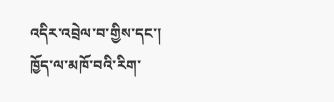འདིར་འབྲེལ་བ་གྱིས་དང་། ཁྱོད་ལ་མཁོ་བའི་རིག་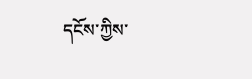དངོས་ཀྱིས་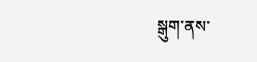སྒུག་ནས་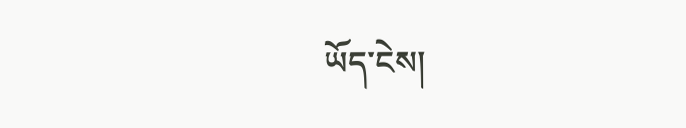ཡོད་ངེས།